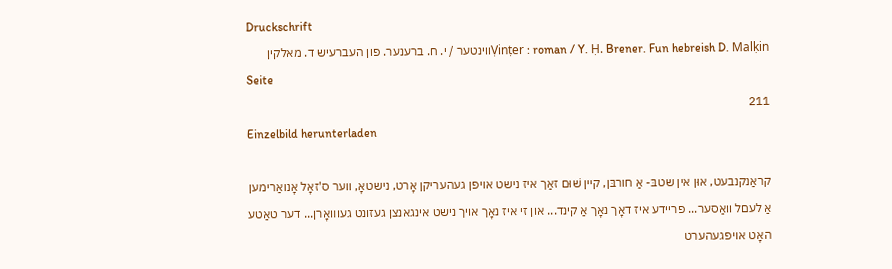Druckschrift
Ṿinṭer : roman / Y. Ḥ. Brener. Fun hebreish D. Malḳinווינטער / י. ח. ברענער. פון העברעיש ד. מאלקין
Seite
211
Einzelbild herunterladen

קראַנקנבעט, אוּן אין שטבּ- אַ חורבּן, קיין שׁוּם זאַך איז נישט אויפן געהעריקן אָרט, נישטאָ, ווער ס'זאָל אָנואַרימען אַ לעםל וואַסער... פריידע איז דאָך נאָך אַ קינד... און זי איז נאָך אויך נישט אינגאנצן געזונט געוװאָרן... דער טאַטע האָט אויפגעהערט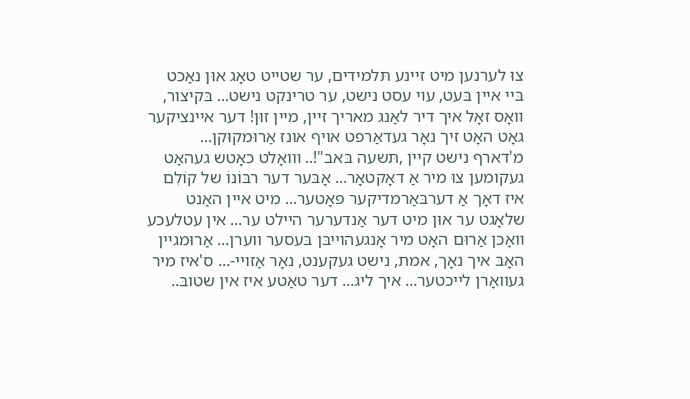צוּ לערנען מיט זיינע תּלמידים, ער שטייט טאָג אוּן נאַכט בּיי איין בּעט, עױ עסט נישט, ער טרינקט נישט... בּקיצור, װאָס זאָל איך דיר לאַנג מאריך זיין, מיין זוּן! דער איינציקער גאָט האָט זיך נאָר געדאַרפט אויף אונז אַרוּמקוּקן... מ'דארף נישט קיין ,תּשעה בּאב"!.. װואָלט כאָטש געהאַט געקומען צוּ מיר אַ דאָקטאָר... אָבּער דער רבּוֹנוֹ של קוֹלִם איז דאָך אַ דערבּאַרמדיקער פאָטער... מיט איין האַנט שלאָגט ער אוּן מיט דער אַנדערער היילט ער... אין עטלעכע װאָכן אַרוּם האָט מיר אָנגעהױיבּן בּעסער ווערן... אַרוּמגײן האָבּ איך נאָך, אמת, נישט געקענט, נאָר אַזױי-... ס'איז מיר געוואָרן לייכטער... איך ליג... דער טאַטע איז אין שטובּ..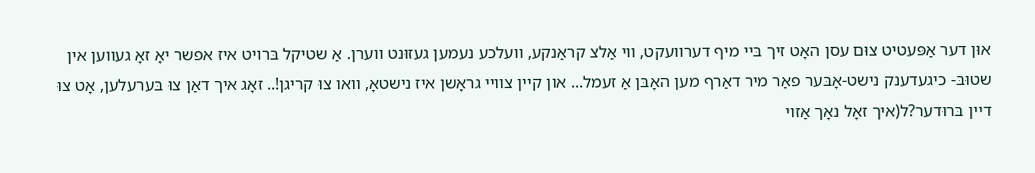אוּן דער אַפּעטיט צוּם עסן האָט זיך בּיי מיף דערוועקט, ווי אַלצ קראַנקע, וועלכע נעמען געזוּנט ווערן. אַ שטיקל בּרױט איז אפשר יאָ זאָ געווען אין שטוּבּ- כיגעדענק נישט-אָבּער פאַר מיר דאַרף מען האָבּן אַ זעמל... און קיין צוויי גראָשן איז נישטאָ, וואו צוּ קריגן!.. זאָג איך דאַן צוּ בּערעלען, אָט צוּ דיין בּרוּדער?ל(איך זאָל נאָך אַזױ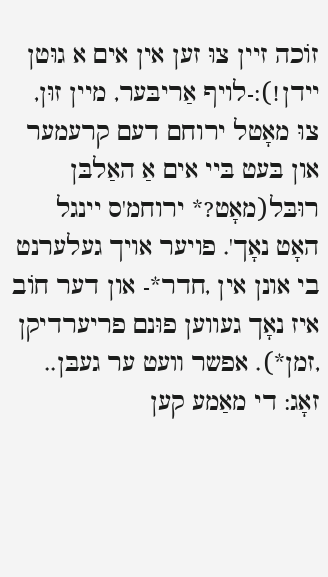זוֹכה זיין צוּ זען אין אים א גוּטן יידן!):-לויף אַריבּער, מיין זוּן, צוּ מאָטל ירוחם דעם קרעמער און בּעט בּיי אים אַ האַלבּן רוּבּל(מאָט?* ירוחמ'ס יינגל האָט נאָך'. פויער אויך געלערנט בי אונן אין ,חדר*- און דער חוֹב איז נאָך געווען פוּנם פריערדיקן ,זמן*). אפשר װעט ער געבּן.. זאָג: די מאַמע קען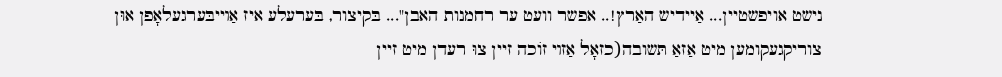נישט אויפשטיין... אַיידיש האַרץ!.. אפשר וועט ער רחמנות האבן"... בּקיצור, בּערעלע איז אַױיבּערגעלאָפן אוּן צוריקגעקומען מיט אַזאַ תּשובה(כזאָל אַזױ זוֹכה זיין צוּ רעדן מיט זיין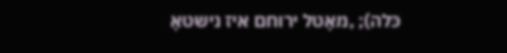כּלה); ,מאָטל ירוחם איז נישטאָ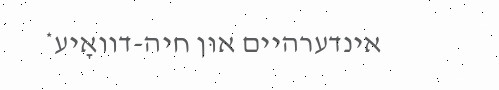אינדערהיים אוּן חיה-דוואָיע*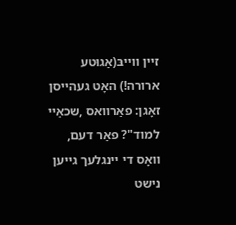זיין ווייבּ(אַגוּטע ארורה!) האָט געהייסן זאָגן: פאַרוואס ,שכאַיי למוד"? פאַר דעם, װאָס די יינגלעך גייען נישט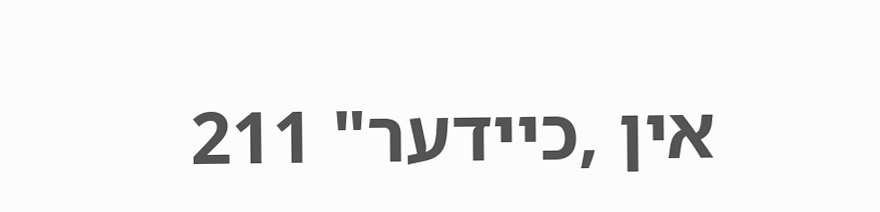אין ,כיידער" 211